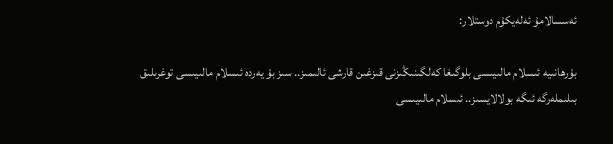ئەسسالامۇ ئەلەيكۇم دوستلار:

بۇرھانىيە ئىسلام مالىيىسى بلوگىغا كەلگىنىڭىزنى قىزغىن قارشى ئالىمىز.. سىز بۇ يەردە ئىسلام مالىيىسى توغرىلىق بىلىملەرگە ئىگە بولالايسىز.. ئىسلام مالىيىسى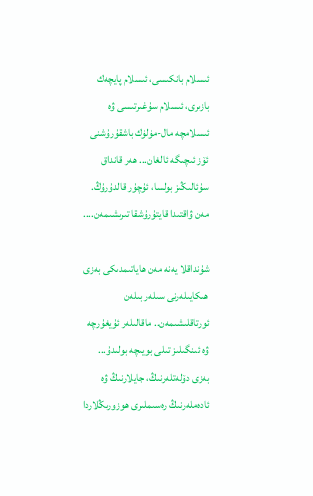ئىسلام بانكىسى، ئىسلام پايچەك بازىرى، ئىسلام سۇغىرتىسى ۋە ئىسلامچە مال-مۈلۈك باشقۇرۇشنى ئۆز ئىچىگە ئالغان... ھەر قانداق سۇئالىڭىز بولسا، ئۇچۇر قالدۇرۇڭ. مەن ۋاقتىدا قايتۇرۇشقا تىرىشىمەن....

شۇنداقلا يەنە مەن ھاياتىمدىكى بەزى ھىكايىلەرنى سىلەر بىلەن ئورتاقلىشىمەن.. ماقالىلەر ئۇيغۇرچە ۋە ئىنگىلىز تىلى بويىچە بولىدۇ...
بەزى دۆلەتلەرنىڭ، جايلارنىڭ ۋە ئادەملەرنىڭ رەسىملىرى ھوزورىڭلاردا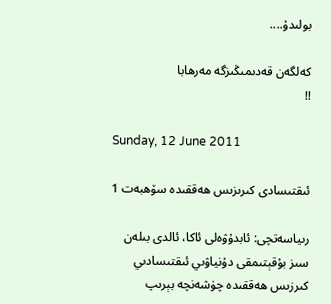بولىدۇ....

كەلگەن قەدىمىڭىزگە مەرھابا
!!

Sunday, 12 June 2011

ئىقتىسادى كىرىزىس ھەققىدە سۆھبەت 1

رىياسەتچى: ئابدۇۋەلى ئاكا، ئالدى بىلەن سىز بۇقېتىمقى دۇنياۋىي ئىقتىسادىي كىرزىس ھەققىدە چۈشەنچە بېرىپ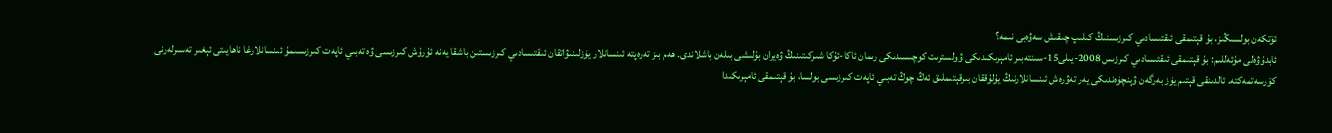ئۆتكەن بولسىڭىز، بۇ قېتىمقى ئىقتىسادىي كىرزىسنىڭ كىلىپ چىقىش سەۋەبى نىمە؟
ئابدۇۋەلى مۇئەللىم: بۇ قېتىمقى ئىقتىسادىي كىرزىس 2008-يىلى15-سىنتەبىر ئامېرىكىدىكى ۋولسترىت كوچىسىدىكى رىمان ئاكا-ئۇكا شىركىتىنىڭ ۋەيران بۇلىشى بىلەن باشلاندى. ھەم بىز تەرەپتە ئىنسانلار يۈزلىنىۋاتقان ئىقتىسادىي كىرزىستىن باشقا يەنە ئۇرۇش كىرزىسى ۋە تەبىي ئاپەت كىرزىسىمۇ ئىنسانلارغا ناھايىتى ئېغىر تەسىرلەرنى كۆرسەتمەكتە. ئالدىنقى قېتىم يۈز بەرگەن ۋېنچۈەندىكى يەر تەۋرەش ئىنسانلارنىڭ يۇلۇققان بىرقېتىملىق ئەڭ چوڭ تەبىي ئاپەت كىرزىسى بولسا، بۇ قېتىمقى ئامېرىكىدا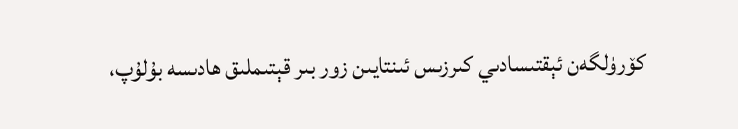كۆرۈلگەن ئېقتىسادىي كىرزىس ئىنتايىن زور بىر قېتىملىق ھادىسە بۇلۇپ،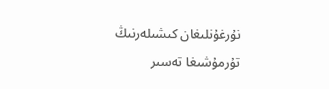نۇرغۇنلىغان كىشىلەرنىڭ تۇرمۇشىغا تەسىر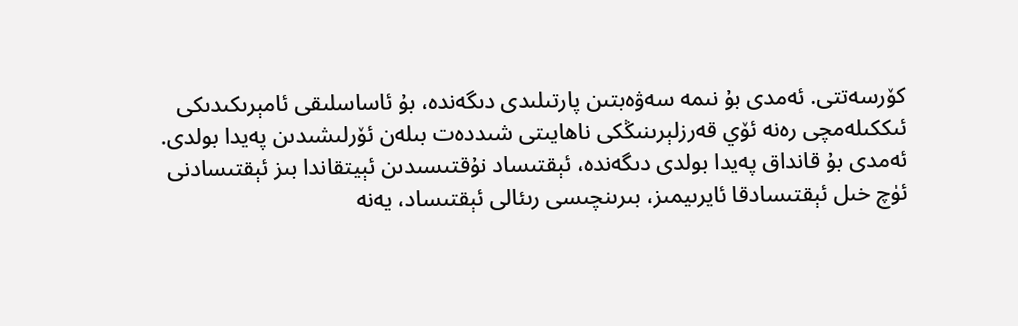كۆرسەتتى. ئەمدى بۇ نىمە سەۋەبتىن پارتىلىدى دىگەندە، بۇ ئاساسلىقى ئامېرىكىدىكى ئىككىلەمچى رەنە ئۆي قەرزلېرىنىڭكى ناھايىتى شىددەت بىلەن ئۆرلىشىدىن پەيدا بولدى. ئەمدى بۇ قانداق پەيدا بولدى دىگەندە، ئېقتىساد نۇقتىسىدىن ئېيتقاندا بىز ئېقتىسادنى ئۈچ خىل ئېقتىسادقا ئايرىيمىز، بىرىنچىسى رىئالى ئېقتىساد، يەنە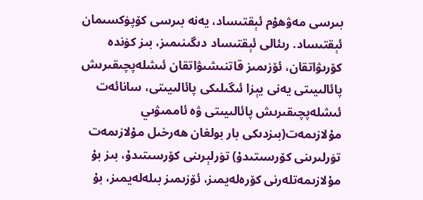بىرسى مەۋھۇم ئېقتىساد، يەنە بىرسى كۆپۈكسىمان ئېقتىساد. رىئالى ئېقتىساد دىگىنىمىز، بىز كۈندە كۆرىۋاتقان، ئۆزىمىز قاتنىشىۋاتقان ئىشلەپچىقىرىش پائالىيىتى يەنى يېزا ئىگىلىكى پائالىيىتى، سانائەت ئىشلەپچىقىرىش پائالىيىتى ۋە ئاممىۋىي مۇلازىمەت(بىزدىكى بار بولغان ھەرخىل مۇلازىمەت تۈرلىرىنى كۆرسىتىدۇ) تۈرلېرىنى كۆرسىتىدۇ، بىز بۇ مۇلازىمەتلەرنى كۆرەلەيمىز، ئۆزىمىز بىلەلەيمىز، بۇ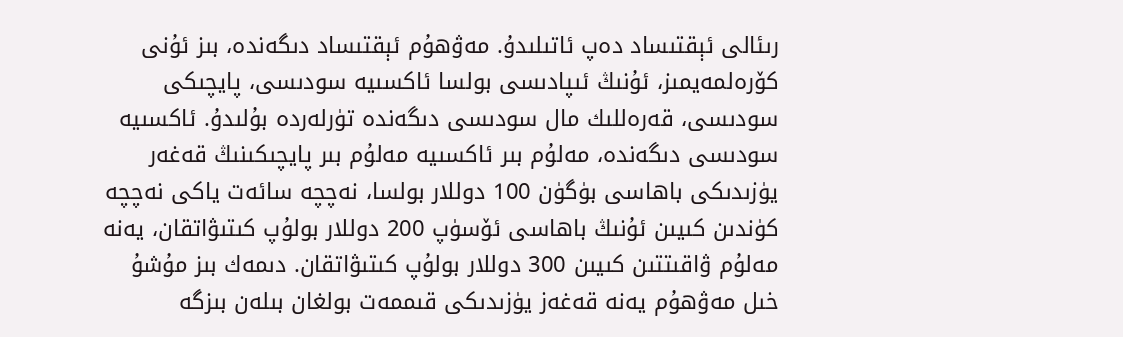رىئالى ئېقتىساد دەپ ئاتىلىدۇ. مەۋھۇم ئېقتىساد دىگەندە، بىز ئۇنى كۆرەلمەيمىز، ئۇنىڭ ئىپادىسى بولسا ئاكسىيە سودىسى، پايچىكى سودىسى، قەرەللىك مال سودىسى دىگەندە تۈرلەردە بۇلىدۇ. ئاكسىيە سودىسى دىگەندە، مەلۇم بىر ئاكسىيە مەلۇم بىر پايچىكىنىڭ قەغەر يۈزىدىكى باھاسى بۈگۈن 100 دوللار بولسا، نەچچە سائەت ياكى نەچچە كۈندىن كىيىن ئۇنىڭ باھاسى ئۆسۈپ 200 دوللار بولۇپ كىتىۋاتقان، يەنە مەلۇم ۋاقىتتىن كىيىن 300 دوللار بولۇپ كىتىۋاتقان. دىمەك بىز مۇشۇ خىل مەۋھۇم يەنە قەغەز يۈزىدىكى قىممەت بولغان بىلەن بىزگە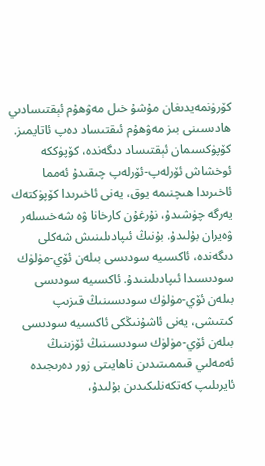كۆرۈنمەيدىغان مۇشۇ خىل مەۋھۇم ئېقتىسادىي ھادىسىنى بىز مەۋھۇم ئىقتىساد دەپ ئاتايمىز. كۆپۈكسىمان ئېقتىساد دىگەندە، كۆپۈككە ئوخشاش ئۆرلەپ-ئۆرلەپ چىقىدۇ ئەمما ئاخىرىدا ھىچنىمە يوق، يەنى ئاخىرىدا كۆپۈكتەك يەرگە چۈشىدۇ، نۇرغۇن كارخانا ۋە شەخىسلەر ۋەيران بۇلىدۇ. بۇنىڭ ئىپادىلىنىش شەكلى دىگەندە، ئاكسىيە سودىسى بىلەن ئۆي-مۈلۈك سودىسىدا ئىپادىلىنىدۇ. ئاكسىيە سودىسى بىلەن ئۆي-مۈلۈك سودىسىنىڭ قىزىپ كىتىشى، يەنى ئاشۇنىڭكى ئاكسىيە سودىسى بىلەن ئۆي-مۈلۈك سودىسىنىڭ ئۆزىنىڭ ئەمەلىي قىممىتىدىن ناھايىتى زور دەرىجىدە ئايرىلىپ كەتكەنلىكىدىن بۇلىدۇ،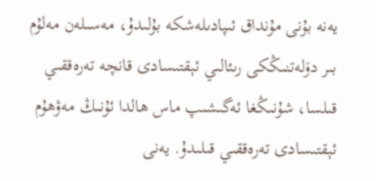يەنە بۇنى مۇنداق ئىپادىلەشكە بۇلىدۇ، مەسىلەن مەلۇم بىر دۆلەتنىڭكى رىئالىي ئېقتىسادى قانچە تەرەققىي قىلسا، شۇنىڭغا ئەگىشىپ ماس ھالدا ئۇنىڭ مەۋھۇم ئېقتىسادى تەرەققىي قىلىدۇ. يەنى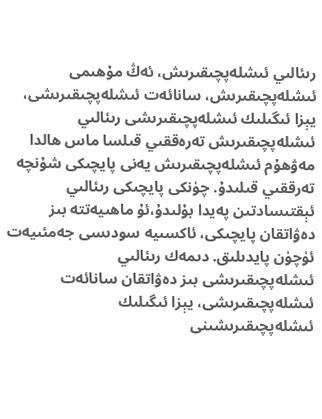رىئالىي ئىشلەپچىقىرىش، ئەڭ مۇھىمى ئىشلەپچىقىرىش، سانائەت ئىشلەپچىقىرىشى، يېزا ئىگىلىك ئىشلەپچىقىرىشى رىئالىي ئىشلەپچىقىرىش تەرەققىي قىلسا ماس ھالدا مەۋھۇم ئىشلەپچىقىرىش يەنى پايچىكى شۇنچە تەرققىي قىلىدۇ. چۈنكى پايچىكى رىئالىي ئېقتىسادتىن پەيدا بۇلىدۇ،ئۇ ماھىيەتتە بىز دەۋاتقان پايچىكى، ئاكسىيە سودىسى جەمئىيەت ئۈچۈن پايدىلىق. دىمەك رىئالىي ئىشلەپچىقىرىشى بىز دەۋاتقان سانائەت ئىشلەپچىقىرىشى، يېزا ئىگىلىك ئىشلەپچىقىرىشىنى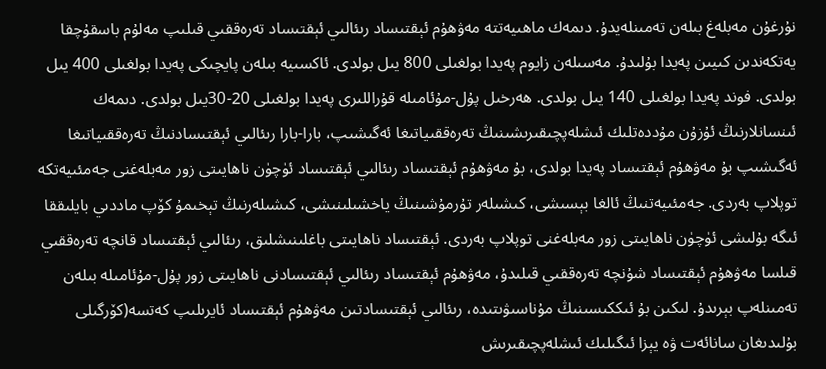نۇرغۇن مەبلەغ بىلەن تەمىنلەيدۇ. دىمەك ماھىيەتتە مەۋھۇم ئېقتىساد رىئالىي ئېقتىساد تەرەققىي قىلىپ مەلۇم باسقۇچقا يەتكەندىن كىيىن پەيدا بۇلىدۇ. مەسىلەن زايوم پەيدا بولغىلى 800 يىل بولدى. ئاكسىيە بىلەن پايچىكى پەيدا بولغىلى 400 يىل بولدى. فوند پەيدا بولغىلى 140 يىل بولدى. ھەرخىل پۇل-مۇئامىلە قۇراللىرى پەيدا بولغىلى 20-30يىل بولدى. دىمەك ئىنسانلارنىڭ ئۇزۇن مۇددەتلىك ئىشلەپچىقىرىشىنىڭ تەرەققىياتىغا ئەگىشىپ، بارا-بارا رىئالىي ئېقتىسادنىڭ تەرەققىياتىغا ئەگىشىپ بۇ مەۋھۇم ئېقتىساد پەيدا بولدى، بۇ مەۋھۇم ئېقتىساد رىئالىي ئېقتىساد ئۈچۈن ناھايىتى زور مەبلەغنى جەمئىيەتكە توپلاپ بەردى. جەمئىيەتنىڭ ئالغا بېسىشى، كىشىلەر تۇرمۇشىنىڭ ياخشىلىنىشى، كىشىلەرنىڭ تېخىمۇ كۆپ ماددىي بايلىققا ئىگە بۇلىشى ئۈچۈن ناھايىتى زور مەبلەغنى توپلاپ بەردى. ئېقتىساد ناھايىتى باغلىنىشلىق، رىئالىي ئېقتىساد قانچە تەرەققىي قىلسا مەۋھۇم ئېقتىساد شۇنچە تەرەققىي قىلىدۇ، مەۋھۇم ئېقتىساد رىئالىي ئېقتىسادنى ناھايىتى زور پۇل-مۇئامىلە بىلەن تەمىنلەپ بېرىدۇ. لىكىن بۇ ئىككىسىنىڭ مۇناسىۋىتىدە، رىئالىي ئېقتىسادتىن مەۋھۇم ئېقتىساد ئايرىلىپ كەتسە(كۆرگىلى بۇلىدىغان سانائەت ۋە يېزا ئىگىلىك ئىشلەپچىقىرىش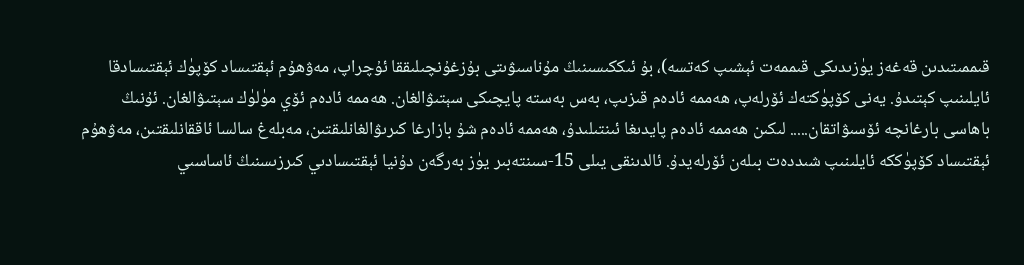قىممىتىدىن قەغەز يۈزىدىكى قىممەت ئېشىپ كەتسە)، بۇ ئىككىسىنىڭ مۇناسىۋىتى بۇزغۇنچىلىققا ئۇچراپ، مەۋھۇم ئېقتىساد كۆپۈك ئېقتىسادقا ئايلىنىپ كېتىدۇ. يەنى كۆپۈكتەك ئۆرلەپ، ھەممە ئادەم قىزىپ، بەس بەستە پايچىكى سېتىۋالغان. ھەممە ئادەم ئۆي مۈلۈك سېتىۋالغان. ئۇنىڭ باھاسى بارغانچە ئۆسىۋاتقان..... لىكىن ھەممە ئادەم پايدىغا ئىنتىلىدۇ، ھەممە ئادەم شۇ بازارغا كىرىۋالغانلىقتىن، مەبلەغ سالسا ئاققانلىقتىن، مەۋھۇم ئېقتىساد كۆپۈككە ئايلىنىپ شىددەت بىلەن ئۆرلەيدۇ. ئالدىنقى يىلى 15-سىنتەبىر يۈز بەرگەن دۇنيا ئېقتىسادىي كىرزىسنىڭ ئاساسىي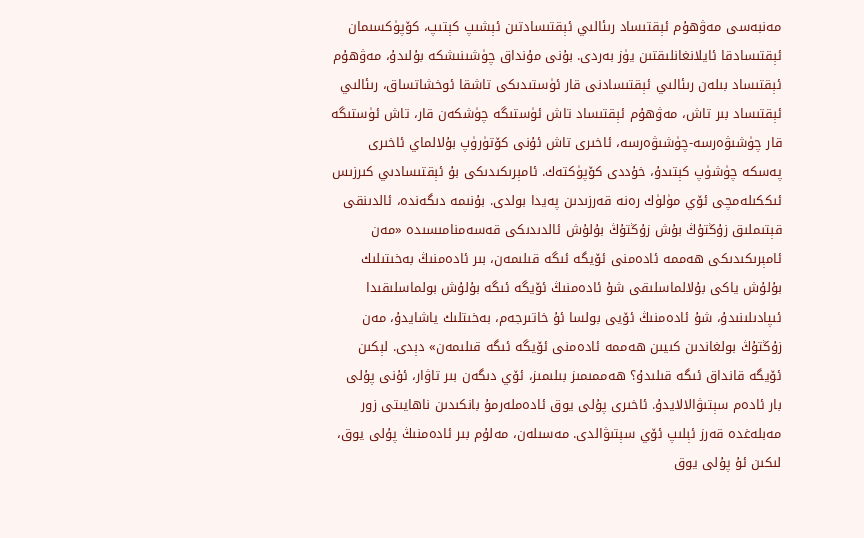مەنبەسى مەۋھۇم ئېقتىساد رىئالىي ئېقتىسادتىن ئېشىپ كېتىپ، كۆپۈكسىمان ئېقتىسادقا ئايلانغانلىقتىن يۈز بەردى. بۇنى مۇنداق چۈشىنىشكە بۇلىدۇ، مەۋھۇم ئېقتىساد بىلەن رىئالىي ئېقتىسادنى قار ئۈستىدىكى تاشقا ئوخشاتساق، رىئالىي ئېقتىساد بىر تاش، مەۋھۇم ئېقتىساد تاش ئۈستىگە چۈشكەن قار، تاش ئۈستىگە قار چۈشىۋەرسە-چۈشىۋەرسە، ئاخىرى تاش ئۇنى كۆتۈرۈپ بۇلالماي ئاخىرى پەسكە چۈشۈپ كېتىدۇ، خۇددى كۆپۈكتەك. ئامېرىكىدىكى بۇ ئېقتىسادىي كىرزىس ئىككىلەمچى ئۆي مۈلۈك رەنە قەرزىدىن پەيدا بولدى. بۇنىمە دىگەندە، ئالدىنقى قېتىملىق زۇڭتۇڭ بۇش زۇڭتۇڭ بۇلۇش ئالدىدىكى قەسەمنامىسىدە «مەن ئامېرىكىدىكى ھەممە ئادەمنى ئۆيگە ئىگە قىلىمەن، بىر ئادەمنىڭ بەخىتىلىك بۇلۇش ياكى بۇلالماسلىقى شۇ ئادەمنىڭ ئۆيگە ئىگە بۇلۇش بولماسلىقىدا ئىپادىلىنىدۇ، شۇ ئادەمنىڭ ئۆيى بولسا ئۇ خاتىرجەم، بەخىتلىك ياشايدۇ، مەن زۇڭتۇڭ بولغاندىن كىيىن ھەممە ئادەمنى ئۆيگە ئىگە قىلىمەن» دېدى. لېكىن ئۆيگە قانداق ئىگە قىلىدۇ؟ ھەممىمىز بىلىمىز، ئۆي دىگەن بىر تاۋار، ئۇنى پۇلى بار ئادەم سېتىۋالالايدۇ. ئاخىرى پۇلى يوق ئادەملەرمۇ بانكىدىن ناھايىتى زور مەبلەغدە قەرز ئېلىپ ئۆي سېتىۋالدى. مەسىلەن، مەلۇم بىر ئادەمنىڭ پۇلى يوق، لىكىن ئۇ پۇلى يوق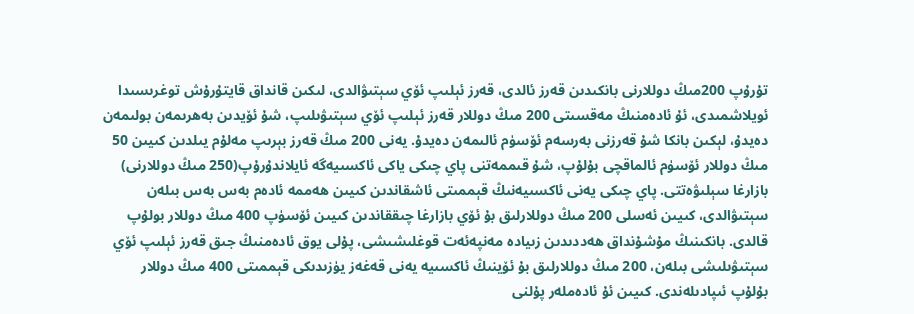تۇرۇپ 200مىڭ دوللارنى بانكىدىن قەرز ئالدى، قەرز ئېلىپ ئۆي سېتىۋالدى، لىكىن قانداق قايتۇرۇش توغرىسىدا ئويلاشمىدى، ئۇ ئادەمنىڭ مەقسىتى 200 مىڭ دوللار قەرز ئېلىپ ئۆي سېتىۋىلىپ، شۇ ئۆيدىن بەھرىمەن بولىمەن دەيدۇ، لېكىن بانكا شۇ قەرزنى بەرسەم ئۆسۈم ئالىمەن دەيدۇ. يەنى 200 مىڭ قەرز بېرىپ مەلۇم يىلدىن كىيىن 50 مىڭ دوللار ئۆسۈم ئالماقچى بۇلۇپ، شۇ قىممەتنى پاي چىكى ياكى ئاكسىيەگە ئايلاندۇرۇپ(250 مىڭ دوللارنى) بازارغا سېلىۋەتتى. پاي چىكى يەنى ئاكسىيەنىڭ قېممىتى ئاشقاندىن كىيىن ھەممە ئادەم بەس بەس بىلەن سېتىۋالدى، كىيىن ئەسلى 200 مىڭ دوللارلىق بۇ ئۆي بازارغا چىققاندىن كىيىن ئۆسۈپ 400 مىڭ دوللار بولۇپ قالدى. بانكىنىڭ مۇشۇنداق ھەددىدىن زىيادە مەنپەئەت قوغلىشىشى، پۇلى يوق ئادەمنىڭ جىق قەرز ئېلىپ ئۆي سېتىۋىلىشى بىلەن، 200 مىڭ دوللارلىق بۇ ئۆينىڭ ئاكسىيە يەنى قەغەز يۈزىدىكى قېممىتى 400 مىڭ دوللار بۇلۇپ ئىپادىلەندى. كىيىن ئۇ ئادەملەر پۇلنى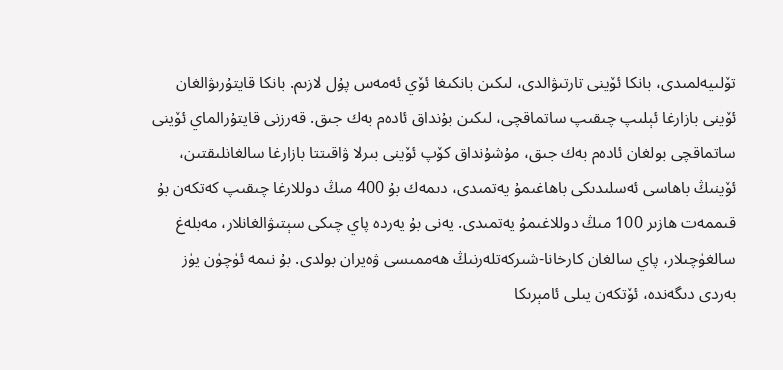تۆلىيەلمىدى، بانكا ئۆينى تارتىۋالدى، لىكىن بانكىغا ئۆي ئەمەس پۇل لازىم. بانكا قايتۇرىۋالغان ئۆينى بازارغا ئېلىپ چىقىپ ساتماقچى، لىكىن بۇنداق ئادەم بەك جىق. قەرزنى قايتۇرالماي ئۆينى ساتماقچى بولغان ئادەم بەك جىق، مۇشۇنداق كۆپ ئۆينى بىرلا ۋاقىتتا بازارغا سالغانلىقتىن، ئۆينىڭ باھاسى ئەسلىدىكى باھاغىمۇ يەتمىدى، دىمەك بۇ 400 مىڭ دوللارغا چىقىپ كەتكەن بۇ قىممەت ھازىر 100 مىڭ دوللاغىمۇ يەتمىدى. يەنى بۇ يەردە پاي چىكى سېتىۋالغانلار، مەبلەغ سالغۈچىلار، پاي سالغان كارخانا-شىركەتلەرنىڭ ھەممىسى ۋەيران بولدى. بۇ نىمە ئۈچۈن يۈز بەردى دىگەندە، ئۆتكەن يىلى ئامېرىكا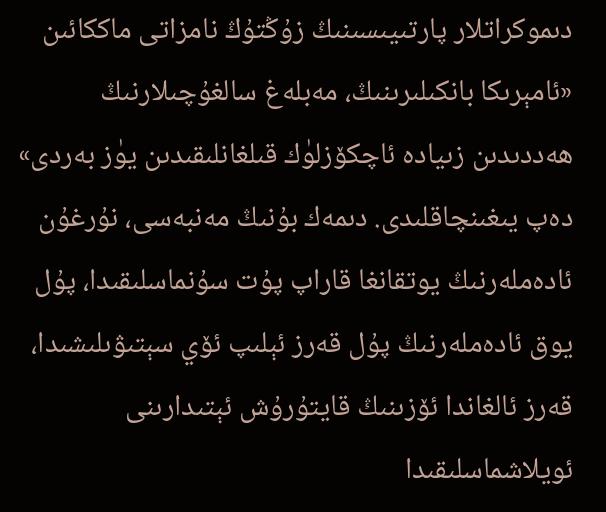دىموكراتلار پارتىيىسىنىڭ زۇڭتۇڭ نامزاتى ماككائىن «ئامېرىكا بانكىلىرىنىڭ، مەبلەغ سالغۇچىلارنىڭ ھەددىدىن زىيادە ئاچكۆزلۈك قىلغانلىقىدىن يۈز بەردى» دەپ يىغىنچاقلىدى. دىمەك بۇنىڭ مەنبەسى، نۇرغۇن ئادەملەرنىڭ يوتقانغا قاراپ پۇت سۇنماسلىقىدا، پۇل يوق ئادەملەرنىڭ پۇل قەرز ئېلىپ ئۆي سېتىۋىلىشىدا، قەرز ئالغاندا ئۆزىنىڭ قايتۇرۇش ئېتىدارىنى ئويلاشماسلىقىدا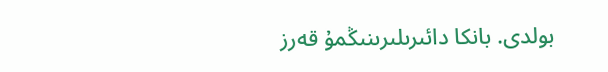بولدى. بانكا دائىرىلىرىنىڭمۇ قەرز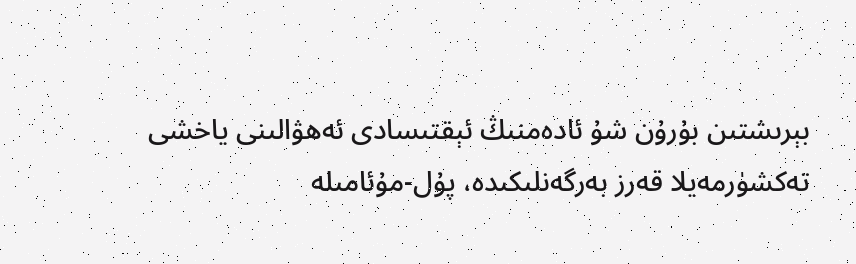بېرىشتىن بۇرۇن شۇ ئادەمنىڭ ئېقتىسادى ئەھۋالىنى ياخشى تەكشۈرمەيلا قەرز بەرگەنلىكىدە، پۇل-مۇئامىلە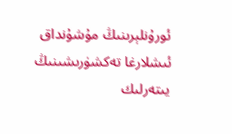ئورۇنلېرىنىڭ مۇشۇنداق ئىشلارغا تەكشۈرىشىنىڭ يىتەرلىك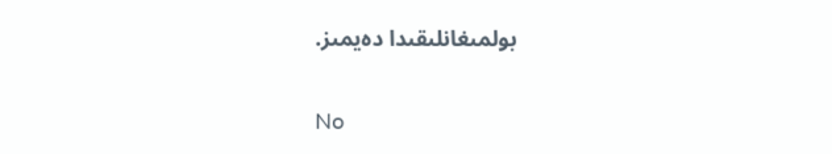بولمىغانلىقىدا دەيمىز.

No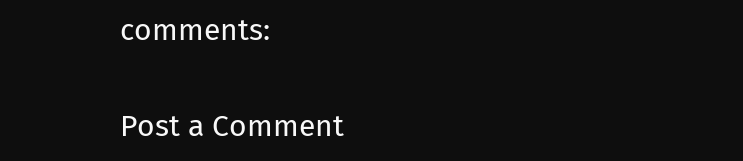comments:

Post a Comment